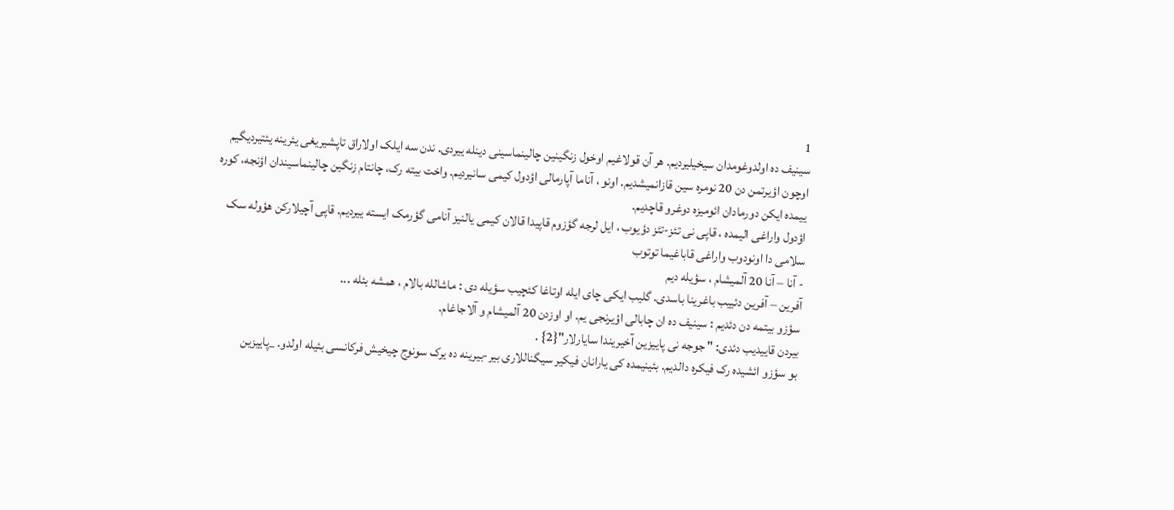1
سینیف ده اولدوغومدان سیخیلیردیم. هر آن قولاغیم اوخول زنگینین چالینماسینی دینله ییردی. ندن سه ایلک اولاراق تاپشیریغی یئرینه یئتیردیگیم اوچون اؤیرتمن دن 20 نومره سین قازانمیشدیم. اونو ، آناما آپارمالی اؤدول کیمی سانیردیم. واخت بیته رک، چانتام زنگین چالینماسیندان اؤنجه، کوره ییمده ایکن دورمادان ائومیزه دوغرو قاچدیم.
اؤدول واراغی الیمده ، قاپی نی تئز-تئز دؤیوب ، ایل لرجه گؤزوم قاپیدا قالان کیمی یالنیز آنامی گؤرمک ایسته ییردیم. قاپی آچیلارکن هؤوله سک سلامی دا اونودوب واراغی قاباغیما توتوب
- آنا – آنا 20 آلمیشام ، سؤیله دیم
آفرین – آفرین دئییب باغرینا باسدی. گلیب ایکی چای ایله اوتاغا کئچیب سؤیله دی : ماشالله بالام ، همشه بئله ...
سؤزو بیتمه دن دئدیم : سینیف ده ان چابالی اؤیرنجی یم. او اوزدن 20 آلمیشام و آلاجاغام.
بیردن قاییدیب دئدی: " جوجه نی پاییزین آخیریندا سایارلار"{2} .
بو سؤزو ائشیده رک فیکره دالدیم. بئینیمده کی یارانان فیکیر سیگناللاری بیر-بیرینه ده یرک سونوج چیخیش فرکانسی بئیله اولدو. _پاییزین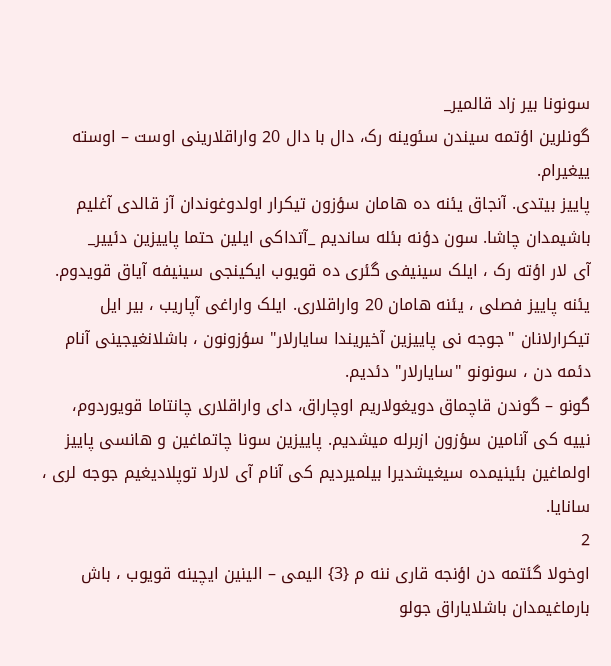سونونا بیر زاد قالمیر_
گونلرین اؤتمه سیندن سئوینه رک، دال با دال 20 واراقلارینی اوست – اوسته ییغیرام.
پاییز بیتدی. آنجاق یئنه ده هامان سؤزون تیکرار اولدوغوندان آز قالدی آغلیم باشیمدان چاشا. سون دؤنه بئله ساندیم _آتداکی ایلین حتما پاییزین دئییر_
آی لار اؤته رک ، ایلک سینیفی گئری ده قویوب ایکینجی سینیفه آیاق قویدوم. یئنه پاییز فصلی ، یئنه هامان 20 واراقلاری. ایلک واراغی آپاریب ، بیر ایل تیکرارلانان "جوجه نی پاییزین آخیریندا سایارلار" سؤزونون ، باشلانغیجینی آنام دئمه دن ، سونونو "سایارلار" دئدیم.
گونو – گوندن قاچماق دویغولاریم اوچاراق، دای واراقلاری چانتاما قویوردوم، نییه کی آنامین سؤزون ازبرله میشدیم. پاییزین سونا چاتماغین و هانسی پاییز اولماغین بئینیمده سیغیشدیرا بیلمیردیم کی آنام آی لارلا توپلادیغیم جوجه لری ، سانایا.
2
اوخولا گئتمه دن اؤنجه قاری ننه م {3} الیمی – الینین ایچینه قویوب ، باش بارماغیمدان باشلایاراق جولو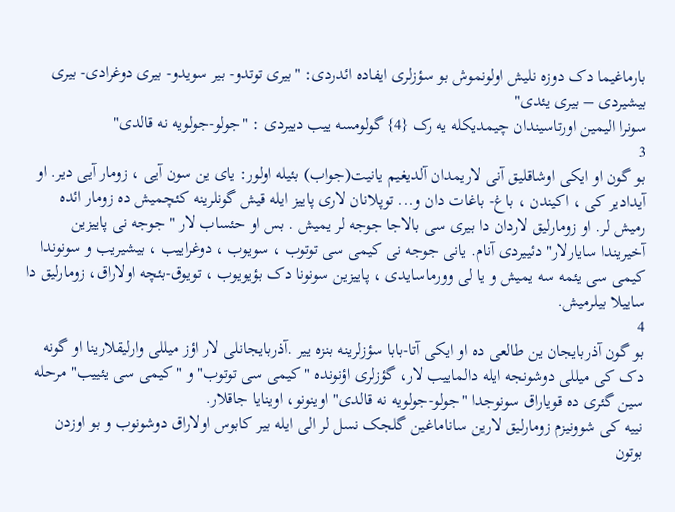بارماغیما دک دوزه نلیش اولونموش بو سؤزلری ایفاده ائدردی: "بیری توتدو- بیر سویدو- بیری دوغرادی- بیری بیشیردی – بیری یئدی"
سونرا الیمین اورتاسیندان چیمدیکله یه رک {4} گولومسه ییب دییردی : "جولو-جولویه نه قالدی"
3
بو گون او ایکی اوشاقلیق آنی لاریمدان آلدیغیم یانیت(جواب) بئیله اولور: یای ین سون آیی ، زومار آیی دیر. او آیدادیر کی ، اکیندن ، باغ- باغات دان و... توپلانان لاری پاییز ایله قیش گونلرینه کئچمیش ده زومار ائده رمیش لر. او زومارلیق لاردان دا بیری سی بالاجا جوجه لر یمیش . بس او حئساب لار " جوجه نی پاییزین آخیریندا سایارلار" دئییردی آنام. یانی جوجه نی کیمی سی توتوب ، سویوب ، دوغراییب ، بیشیریب و سونوندا کیمی سی یئمه سه یمیش و یا لی وورماسایدی ، پاییزین سونونا دک بؤیویوب ، تویوق-بئچه اولاراق، زومارلیق دا ساییلا بیلرمیش.
4
بو گون آذربایجان ین طالعی ده او ایکی آتا-بابا سؤزلرینه بنزه ییر .آذربایجانلی لار اؤز میللی وارلیقلارینا او گونه دک کی میللی دوشونجه ایله دالماییب لار، گؤزلری اؤنونده "کیمی سی توتوب" و "کیمی سی یئییب" مرحله سین گئری ده قویاراق سونوجدا "جولو-جولویه نه قالدی" اوینونو، اوینایا جاقلار.
نییه کی شوونیزم زومارلیق لارین ساناماغین گلجک نسل لر الی ایله بیر کابوس اولاراق دوشونوب و بو اوزدن بوتون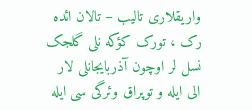واریقلاری تالیب – تالان ائده رک ، تورک کؤکه نلی گلجک نسل لر اوچون آذربایجانلی لار الی ایله و توپراق وئرگی سی ایله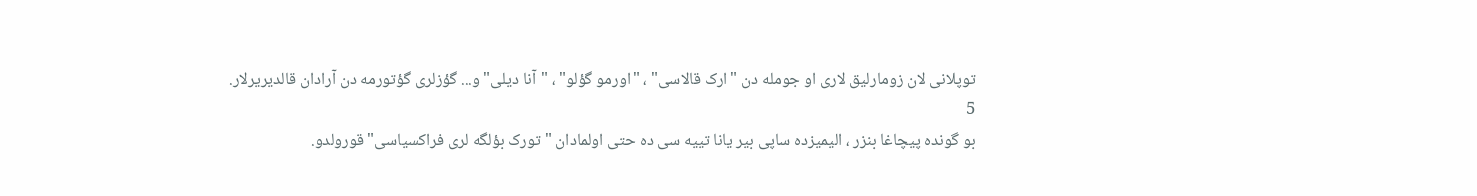توپلانی لان زومارلیق لاری او جومله دن "ارک قالاسی" ، "اورمو گؤلو" ، "آنا دیلی" و... گؤزلری گؤتورمه دن آرادان قالدیریرلار.
5
بو گونده پیچاغا بنزر ، الیمیزده ساپی بیر یانا تییه سی ده حتی اولمادان "تورک بؤلگه لری فراکسیاسی" قورولدو.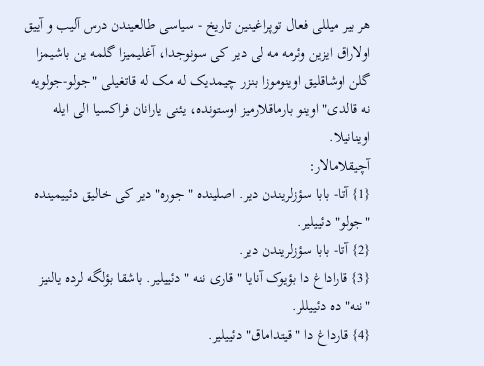هر بیر میللی فعال توپراغینین تاریخ - سیاسی طالعیندن درس آلیب و آییق اولاراق ایزین وئرمه مه لی دیر کی سونوجدا، آغلیمیزا گلمه ین باشیمزا گلن اوشاقلیق اوینوموزا بنزر چیمدیک له مک له قاتغیلی "جولو-جولویه نه قالدی" اوینو بارماقلارمیز اوستونده، یئنی یارانان فراکسیا الی ایله اوینانیلا.
آچیقلامالار:
{1} آتا- بابا سؤزلریندن دیر. اصلینده "جوره" دیر کی خالیق دئییمینده "جولو" دئییلیر.
{2} آتا- بابا سؤزلریندن دیر.
{3} قاراداغ دا بؤیوک آنایا " قاری ننه " دئییلیر. باشقا بؤلگه لرده یالنیز "ننه" ده دئییللر.
{4} قارداغ دا "قیتداماق" دئییلیر.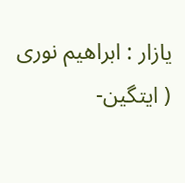یازار : ابراهیم نوری ( ایتگین-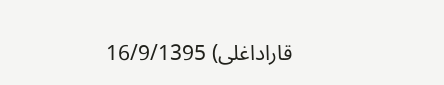قاراداغلی) 16/9/1395